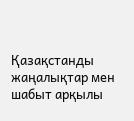Қазақстанды жаңалықтар мен шабыт арқылы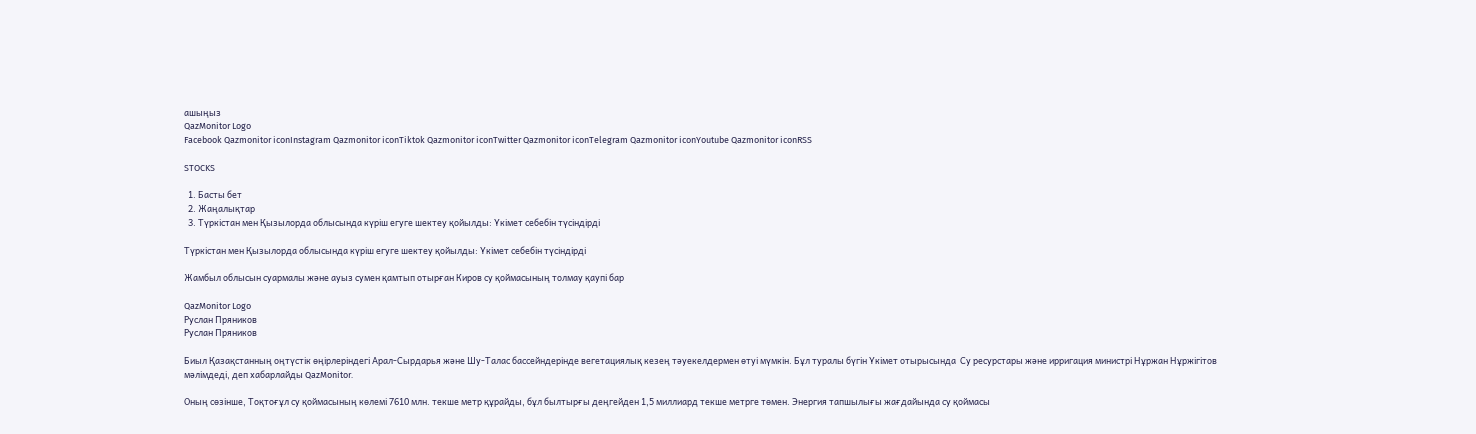ашыңыз
QazMonitor Logo
Facebook Qazmonitor iconInstagram Qazmonitor iconTiktok Qazmonitor iconTwitter Qazmonitor iconTelegram Qazmonitor iconYoutube Qazmonitor iconRSS

STOCKS

  1. Басты бет
  2. Жаңалықтар
  3. Түркістан мен Қызылорда облысында күріш егуге шектеу қойылды: Үкімет себебін түсіндірді

Түркістан мен Қызылорда облысында күріш егуге шектеу қойылды: Үкімет себебін түсіндірді

Жамбыл облысын суармалы және ауыз сумен қамтып отырған Киров су қоймасының толмау қаупі бар

QazMonitor Logo
Руслан Пряников
Руслан Пряников

Биыл Қазақстанның оңтүстік өңірлеріндегі Арал-Сырдарья және Шу-Талас бассейндерінде вегетациялық кезең тәуекелдермен өтуі мүмкін. Бұл туралы бүгін Үкімет отырысында  Су ресурстары және ирригация министрі Нұржан Нұржігітов мәлімдеді, деп хабарлайды QazMonitor.

Оның сөзінше, Тоқтоғұл су қоймасының көлемі 7610 млн. текше метр құрайды, бұл былтырғы деңгейден 1,5 миллиард текше метрге төмен. Энергия тапшылығы жағдайында су қоймасы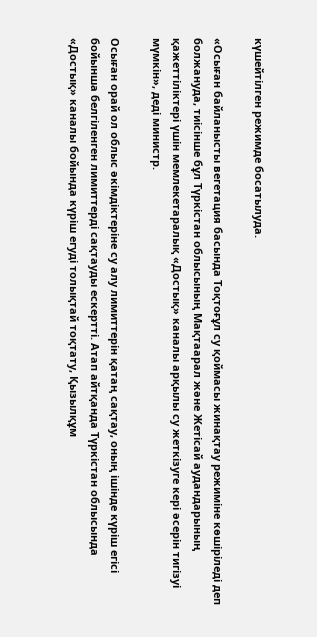күшейтілген режимде босатылуда.

«Осыған байланысты вегетация басында Тоқтоғұл су қоймасы жинақтау режиміне көшіріледі деп болжануда, тиісінше бұл Түркістан облысының Мақтаарал және Жетісай аудандарының қажеттіліктері үшін мемлекетаралық «Достық» каналы арқылы су жеткізуге кері әсерін тигізуі мүмкін», деді министр.

Осыған орай ол облыс әкімдіктеріне су алу лимиттерін қатаң сақтау, оның ішінде күріш егісі бойынша белгіленген лимиттерді сақтауды ескертті. Атап айтқанда Түркістан облысында «Достық» каналы бойында күріш егуді толықтай тоқтату, Қызылқұм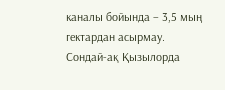каналы бойында – 3,5 мың гектардан асырмау. Сондай-ақ Қызылорда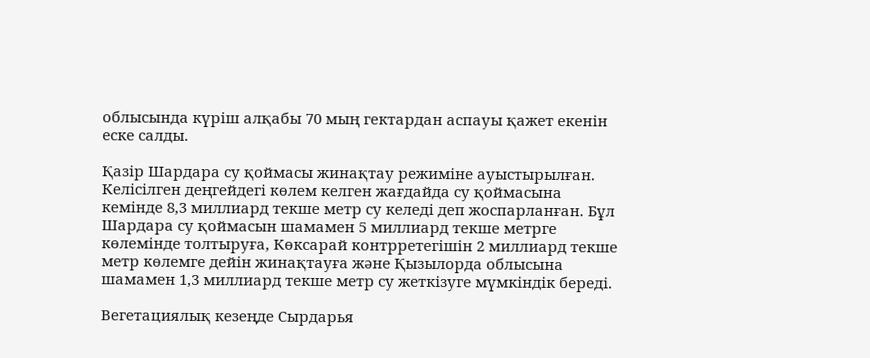облысында күріш алқабы 70 мың гектардан аспауы қажет екенін еске салды.

Қазір Шардара су қоймасы жинақтау режиміне ауыстырылған. Келісілген деңгейдегі көлем келген жағдайда су қоймасына кемінде 8,3 миллиард текше метр су келеді деп жоспарланған. Бұл Шардара су қоймасын шамамен 5 миллиард текше метрге көлемінде толтыруға, Көксарай контрретегішін 2 миллиард текше метр көлемге дейін жинақтауға және Қызылорда облысына шамамен 1,3 миллиард текше метр су жеткізуге мүмкіндік береді.

Вегетациялық кезеңде Сырдарья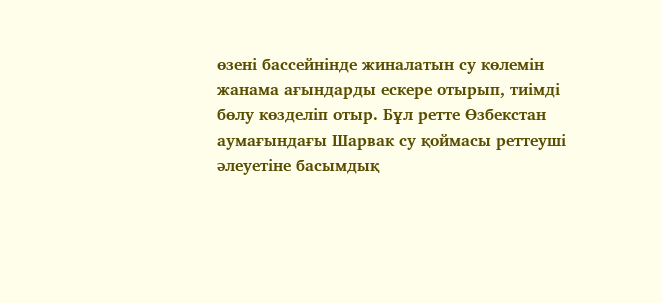өзені бассейнінде жиналатын су көлемін жанама ағындарды ескере отырып, тиімді бөлу көзделіп отыр. Бұл ретте Өзбекстан аумағындағы Шарвак су қоймасы реттеуші әлеуетіне басымдық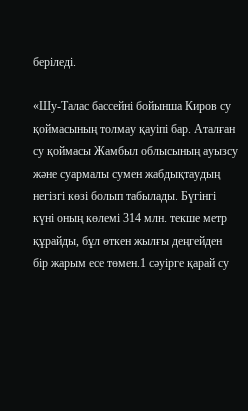беріледі.

«Шу-Талас бассейні бойынша Киров су қоймасының толмау қауіпі бар. Аталған су қоймасы Жамбыл облысының ауызсу және суармалы сумен жабдықтаудың негізгі көзі болып табылады. Бүгінгі күні оның көлемі 314 млн. текше метр құрайды, бұл өткен жылғы деңгейден бір жарым есе төмен.1 сәуірге қарай су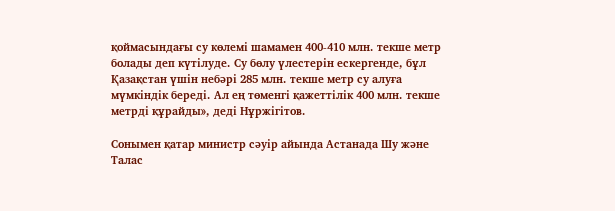қоймасындағы су көлемі шамамен 400-410 млн. текше метр болады деп күтілуде. Су бөлу үлестерін ескергенде, бұл Қазақстан үшін небәрі 285 млн. текше метр су алуға мүмкіндік береді. Ал ең төменгі қажеттілік 400 млн. текше метрді құрайды», деді Нұржігітов.

Сонымен қатар министр сәуір айында Астанада Шу және Талас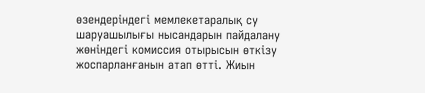өзендеріндегі мемлекетаралық су шаруашылығы нысандарын пайдалану жөніндегі комиссия отырысын өткізу жоспарланғанын атап өтті. Жиын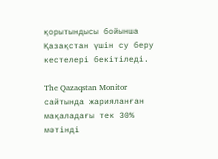қорытындысы бойынша Қазақстан үшін су беру кестелері бекітіледі.

The Qazaqstan Monitor сайтында жарияланған мақаладағы тек 30% мәтінді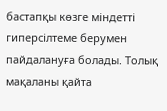бастапқы көзге міндетті гиперсілтеме берумен пайдалануға болады. Толық мақаланы қайта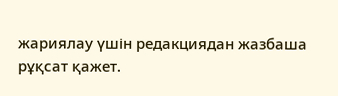жариялау үшін редакциядан жазбаша рұқсат қажет.